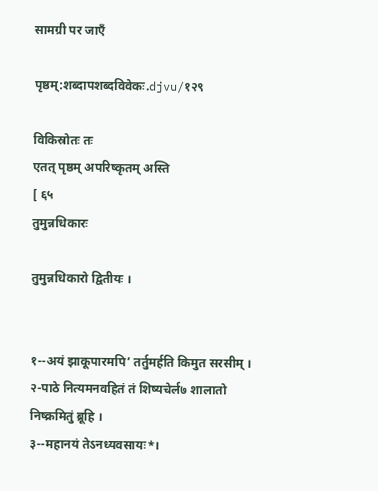सामग्री पर जाएँ

पृष्ठम्:शब्दापशब्दविवेकः.djvu/१२९

विकिस्रोतः तः
एतत् पृष्ठम् अपरिष्कृतम् अस्ति
[ ६५
तुमुन्नधिकारः

तुमुन्नधिकारो द्वितीयः ।


१--अयं झाकूपारमपि’ तर्तुमर्हति किमुत सरसीम् ।
२-पाठे नित्यमनवहितं तं शिष्यचेर्ल७ शालातो निष्क्रमितुं ब्रूहि ।
३--महानयं तेऽनध्यवसायः*।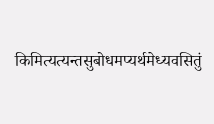किमित्यत्यन्तसुबोधमप्यर्थमेध्यवसितुं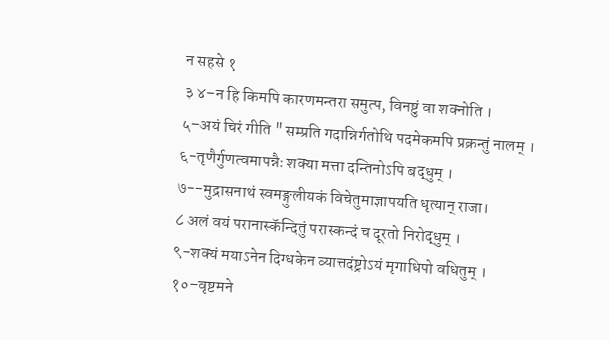न सहसे १
३ ४–न हि किमपि कारणमन्तरा समुत्प, विनष्टुं वा शक्नोति ।
५–अयं चिरं गीति " सम्प्रति गदान्निर्गतोथि पदमेकमपि प्रक्रन्तुं नालम् ।
६-तृणैर्गुणत्वमापन्नैः शक्या मत्ता दन्तिनोऽपि बद्धुम् ।
७--मुद्रासनाथं स्वमङ्गुलीयकं विचेतुमाज्ञापयति धृत्यान् राजा।
८ अलं वयं परानास्कॅन्दितुं परास्कन्दं च दूरतो निरोद्धुम् ।
९-शक्यं मयाऽनेन दिग्धकेन व्यात्तदंष्ट्रोऽयं मृगाधिपो वधितुम् ।
१०–वृष्टमने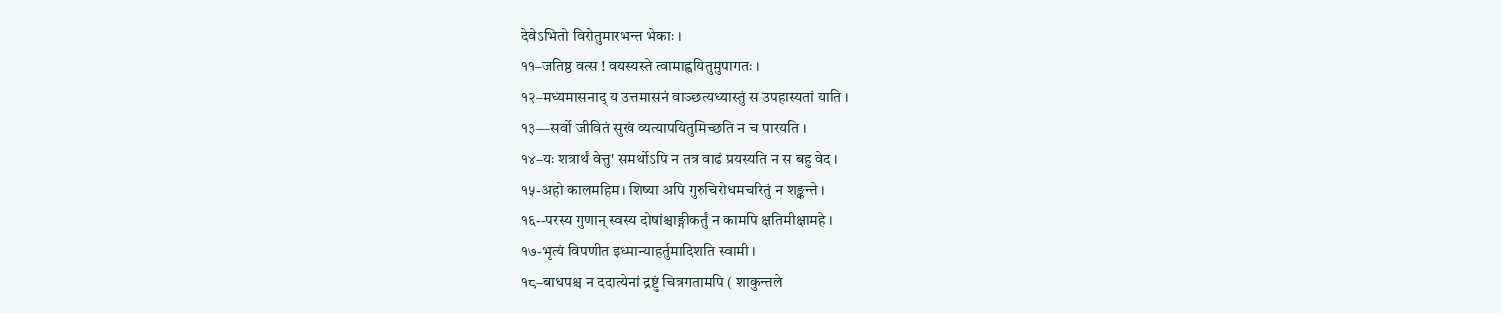देवेऽभितो विरोतुमारभन्त भेकाः ।
११–जतिष्ठ वत्स ! वयस्यस्ते त्वामाह्वयितुमुपागतः ।
१२–मध्यमासनाद् य उत्तमासनं वाञ्छत्यध्यास्तुं स उपहास्यतां याति ।
१३—सर्वो जीवितं सुखं व्यत्यापयितुमिच्छति न च पारयति ।
१४–यः शत्रार्थं वेत्तु' समर्थोऽपि न तत्र वाढं प्रयस्यति न स बहु वेद ।
१५-अहो कालमहिम। शिष्या अपि गुरुचिरोधमचरितुं न शङ्कन्ते ।
१६--परस्य गुणान् स्वस्य दोषांश्चाङ्गीकर्तुं न कामपि क्षतिमीक्षामहे ।
१७-भृत्यं विपणीत इध्मान्याहर्तुमादिशति स्वामी ।
१८–बाधपश्च न ददात्येनां द्रष्टुं चित्रगतामपि ( शाकुन्तले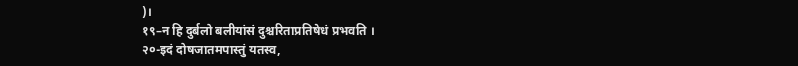)।
१९–न हि दुर्बलो बलीयांसं दुश्चरिताप्रतिषेधं प्रभवति ।
२०-इदं दोषजातमपास्तुं यतस्व,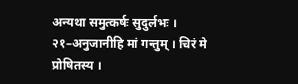अन्यथा समुत्कर्षः सुदुर्लभः ।
२१–अनुजानीहि मां गन्तुम् । चिरं मे प्रोषितस्य ।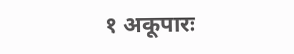१ अकूपारः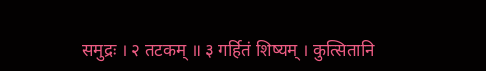समुद्रः । २ तटकम् ॥ ३ गर्हितं शिष्यम् । कुत्सितानि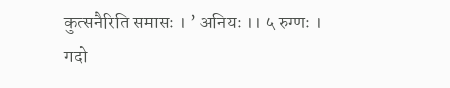कुत्सनैरिति समासः । ’ अनियः ।। ५ रुग्णः । गदो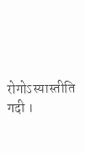रोगोऽस्यास्तीति गदी ।